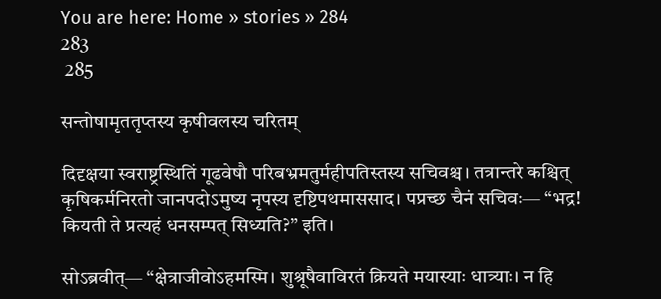You are here: Home » stories » 284
283
 285

सन्तोषामृततृप्तस्य कृषीवलस्य चरितम्

दिदृक्षया स्वराष्ट्रस्थितिं गूढवेषौ परिबभ्रमतुर्महीपतिस्तस्य सचिवश्च। तत्रान्तरे कश्चित् कृषिकर्मनिरतो जानपदोऽमुष्य नृपस्य दृष्टिपथमाससाद। पप्रच्छ चैनं सचिवः— “भद्र! कियती ते प्रत्यहं धनसम्पत् सिध्यति?” इति।

सोऽब्रवीत्— “क्षेत्राजीवोऽहमस्मि। शुश्रूषैवाविरतं क्रियते मयास्याः धात्र्याः। न हि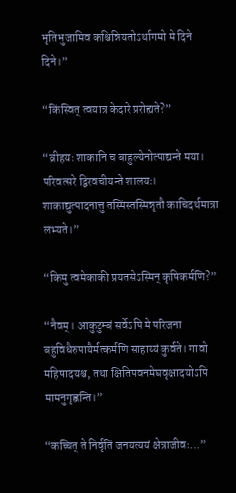भृतिभुजामिव कश्चिन्नियतोऽर्थागमो मे दिने दिने।”

“किंस्वित् त्वयात्र केदारे प्ररोह्यते?”

“व्रीहयः शाकानि च बाहुल्येनोत्पाद्यन्ते मया। परिवत्सरे द्विरवचीयन्ते शालयः। शाकाद्युत्पादनात्तु तस्मिंस्तस्मिन्नृतौ काचिदर्थमात्रा लभ्यते।”

“किमु त्वमेकाकी प्रयतसेऽस्मिन् कृषिकर्मणि?”

“नैवम्। आकुटुम्बं सर्वेऽपि मे परिजना बहुविधैरुपायैर्मत्कर्मणि साहाय्यं कुर्वते। गावो महिषादयश्च, तथा क्षितिपवनमेघवृक्षादयोऽपि मामनुगृह्णन्ति।”

“कच्चित् ते निर्वृतिं जनयत्ययं क्षेत्राजीवः…”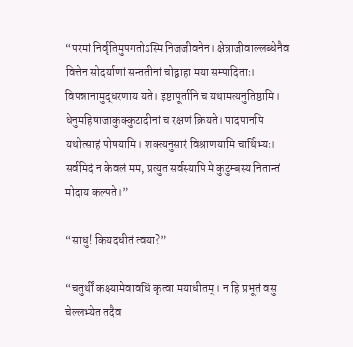“परमां निर्वृतिमुपगतोऽस्मि निजजीवनेन। क्षेत्राजीवाल्लब्धेनैव वित्तेन सोदर्याणां सन्ततीनां चोद्वाहा मया सम्पादिताः। विपन्नानामुद्धरणाय यते। इष्टापूर्तानि च यथामत्यनुतिष्ठामि। धेनुमहिषाजाकुक्कुटादीनां च रक्षणं क्रियते। पादपानपि यथोत्साहं पोषयामि। शक्त्यनुसारं विश्राणयामि चार्थिभ्यः। सर्वमिदं न केवलं मम, प्रत्युत सर्वस्यापि मे कुटुम्बस्य नितान्तं मोदाय कल्पते।”

“साधु! कियदधीतं त्वया?”

“चतुर्थीं कक्ष्यामेवावधिं कृत्वा मयाधीतम्। न हि प्रभूतं वसु चेल्लभ्येत तदैव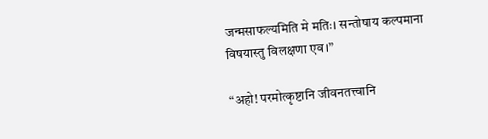जन्मसाफल्यमिति मे मतिः। सन्तोषाय कल्पमाना विषयास्तु विलक्षणा एव।”

“अहो! परमोत्कृष्टानि जीवनतत्त्वानि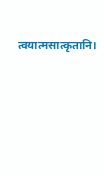त्वयात्मसात्कृतानि।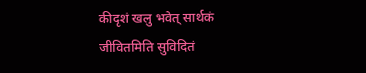कीदृशं खलु भवेत् सार्थकं जीवितमिति सुविदितं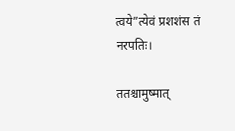त्वये”त्येवं प्रशशंस तं नरपतिः।

ततश्चामुष्मात्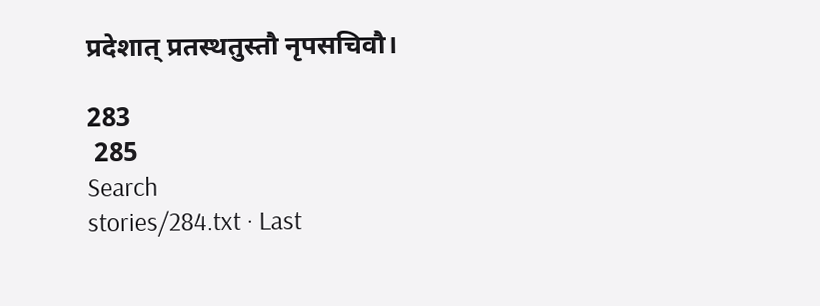प्रदेशात् प्रतस्थतुस्तौ नृपसचिवौ।

283
 285
Search
stories/284.txt · Last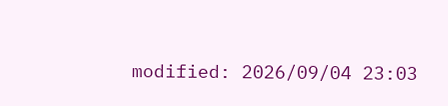modified: 2026/09/04 23:03